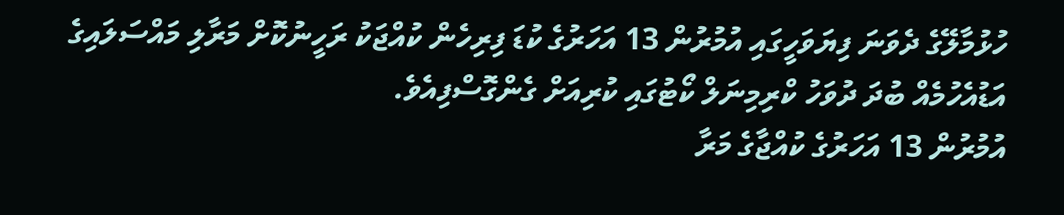ހުޅުމާލޭގެ ދެވަނަ ފިޔަވަހީގައި އުމުރުން 13 އަހަރުގެ ކުޑަ ފިރިހެން ކުއްޖަކު ރަހީނުކޮށް މަރާލި މައްސަލައިގެ އަޑުއެހުމެއް ބުދަ ދުވަހު ކްރިމިނަލް ކޯޓުގައި ކުރިއަށް ގެންގޮސްފިއެވެ.
އުމުރުން 13 އަހަރުގެ ކުއްޖާގެ މަރާ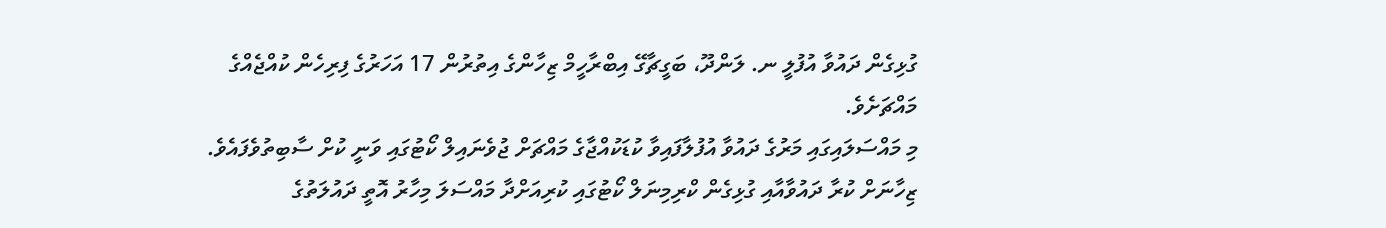ގުޅިގެން ދައުވާ އުފުލީ ނ. ލަންދޫ، ބަގީޗާގޭ އިބްރާހީމް ޒިހާންގެ އިތުރުން 17 އަހަރުގެ ފިރިހެން ކުއްޖެއްގެ މައްޗަށެވެ.
މި މައްސަލައިގައި މަރުގެ ދައުވާ އުފުލާފައިވާ ކުޑަކުއްޖާގެ މައްޗަށް ޖުވެނައިލް ކޯޓުގައި ވަނީ ކުށް ސާބިތުވެފައެވެ.
ޒިހާނަށް ކުރާ ދައުވާއާއި ގުޅިގެން ކްރިމިނަލް ކޯޓުގައި ކުރިއަށްދާ މައްސަލަ މިހާރު އޮތީ ދައުލަތުގެ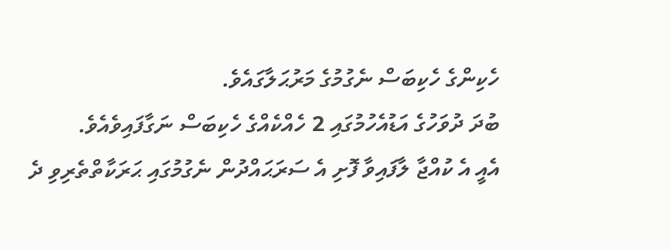ހެކިންގެ ހެކިބަސް ނެގުމުގެ މަރުޙަލާގައެވެ.
ބުދަ ދުވަހުގެ އަޑުއެހުމުގައި 2 ހެއްކެއްގެ ހެކިބަސް ނަގާފައިވެއެވެ.
އެއީ އެ ކުއްޖާ ލާފައިވާ ފޮށި އެ ސަރަޙައްދުން ނެގުމުގައި ޙަރަކާތްތެރިވި ދެ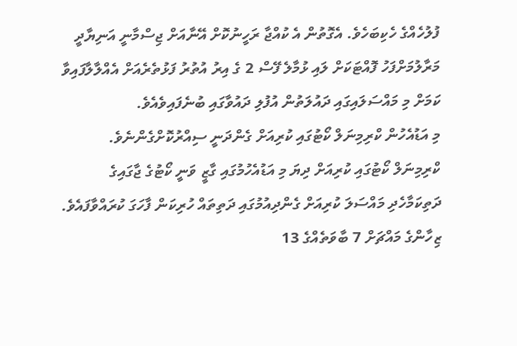ފުލުހެއްގެ ހެކިބަހެވެ. އެގޮތުން އެ ކުއްޖާ ރަހީނުކޮށް އޭނާއަށް ޖިސްމާނީ އަނިޔާދީ މަރާލުމަށްފަހު ފޮއްޓަކަށް ލައި ޅުމާލެ ފޭސް 2 ގެ އިރު އުތުރު ފަޅުތެރެއަށް އެއްލާލާފައިވާ ކަމަށް މި މައްސަލައިގައި ދައުލަތުން އުފުލި ދައުވާގައި ބުނެފައިވެއެވެ.
މި އަޑުއެހުން ކްރިމިނަލް ކޯޓުގައި ކުރިއަށް ގެންދަނީ ސިއްރުކޮށްގެންނެވެ.
ކްރިމިނަލް ކޯޓުގައި ކުރިއަށް ދިޔަ މި އަޑުއެހުމުގައި ގާޒީ ވަނީ ކޯޓުގެ ޖާގައިގެ ދަތިކަމާހެދި މައްސަލަ ކުރިއަށް ގެންދިއުމުގައި ދަތިތައް ހުރިކަން ފާހަގަ ކުރައްވާފައެވެ.
ޒިހާންގެ މައްޗަށް 7 ބާވަތެއްގެ 13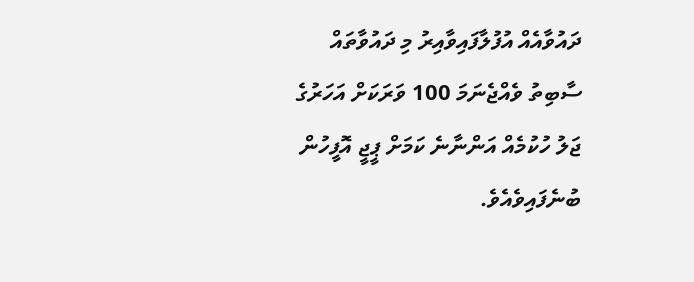ދައުވާއެއް އުފުލާފައިވާއިރު މި ދައުވާތައް ސާބިތު ވެއްޖެނަމަ 100 ވަރަކަށް އަހަރުގެ ޖަލު ހުކުމެއް އަންނާނެ ކަމަށް ޕީޖީ އޮފީހުން ބުނެފައިވެއެވެ.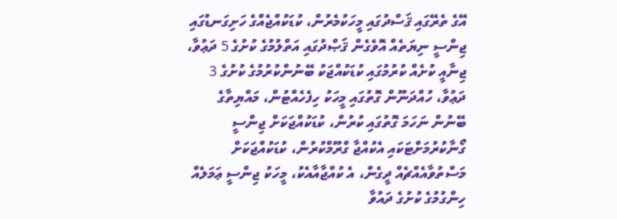އޭގެ ތެރޭގައި ޤަސްދުގައި މީހަކުމެރުން، ކުޑަކުއްޖެއްގެ ހަށިގަނޑުގައި ޖިންސީ ނިޔަތެއް އޮވެގެން ޤަޞްދުގައި އަތްލުމުގެ ކުށުގެ 5 ދަޢުވާ، ޖިނާއީ ކުށެއް ކުރުމުގައި ކުޑަކުއްޖަކު ބޭނުންކުރުމުގެ ކުށުގެ 3 ދަޢުވާ، ހުއްދަނޫން ގޮތުގައި މީހަކު ހިފެހެއްޓުން، މައްޔިތާގެ ބޭނުން ނަހަމަ ގޮތުގައި ކުރުން، ކުޑަކުއްޖަކަށް ޖިންސީ ގޯނާކުރުމަށްޓަކައި އެކުއްޖާ ގްރޫމްކުރުން، ކުޑަކުއްޖަކަށް މަސްތުވާއެއްޗެއް ދީގެން، އެ ކުއްޖާއާއެކު، މީހަކު ޖިންސީ ޢަމަލެއް ހިންގުމުގެ ކުށުގެ ދައުވާ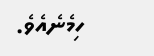ހިމެނެއެވެ.